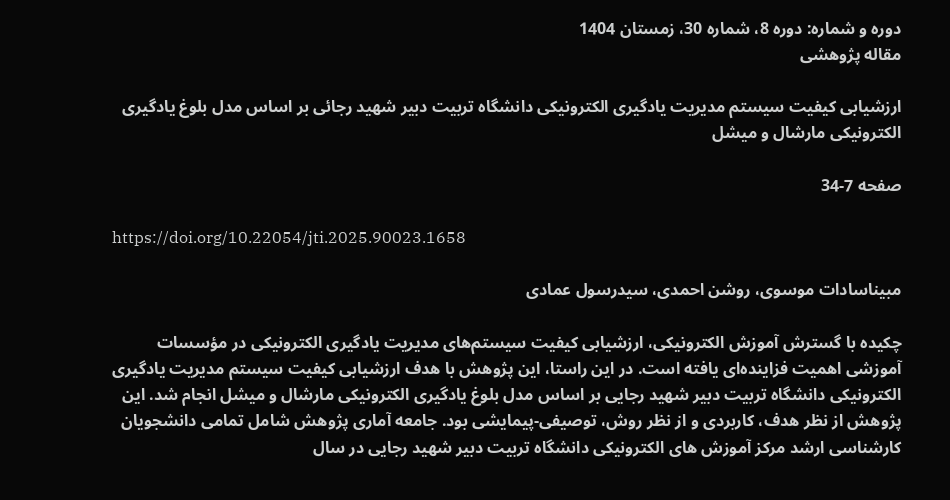دوره و شماره: دوره 8، شماره 30، زمستان 1404
مقاله پژوهشی

ارزشیابی کیفیت سیستم مدیریت یادگیری الکترونیکی دانشگاه تربیت دبیر شهید رجائی بر اساس مدل بلوغ یادگیری الکترونیکی مارشال و میشل

صفحه 7-34

https://doi.org/10.22054/jti.2025.90023.1658

مبیناسادات موسوی، روشن احمدی، سیدرسول عمادی

چکیده با گسترش آموزش الکترونیکی، ارزشیابی کیفیت سیستم‌های مدیریت یادگیری الکترونیکی در مؤسسات آموزشی اهمیت فزاینده‌ای یافته است. در این راستا، این پژوهش با هدف ارزشیابی کیفیت سیستم مدیریت یادگیری الکترونیکی دانشگاه تربیت دبیر شهید رجایی بر اساس مدل بلوغ یادگیری الکترونیکی مارشال و میشل انجام شد. این پژوهش از نظر هدف، کاربردی و از نظر روش، توصیفی-پیمایشی بود. جامعه آماری پژوهش شامل تمامی دانشجویان کارشناسی ارشد مرکز آموزش های الکترونیکی دانشگاه تربیت دبیر شهید رجایی در سال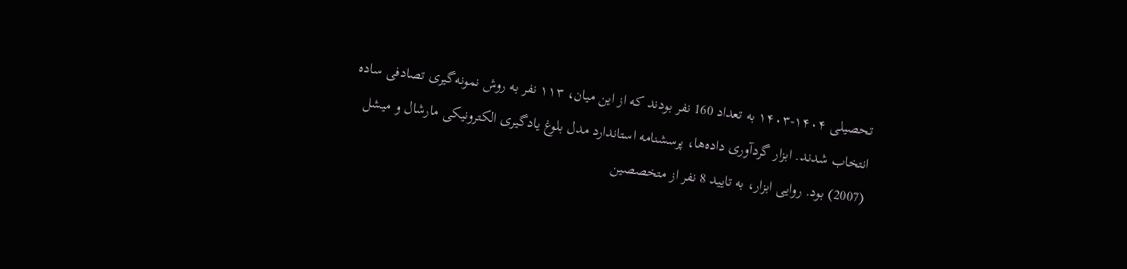تحصیلی ۱۴۰۴-۱۴۰۳ به تعداد 160 نفر بودند که از این میان، ۱۱۳ نفر به روش نمونه‌گیری تصادفی ساده انتخاب شدند. ابزار گردآوری داده‌ها، پرسشنامه استاندارد مدل بلوغ یادگیری الکترونیکی مارشال و میشل (2007) بود. روایی ابزار، به تایید 8 نفر از متخصصین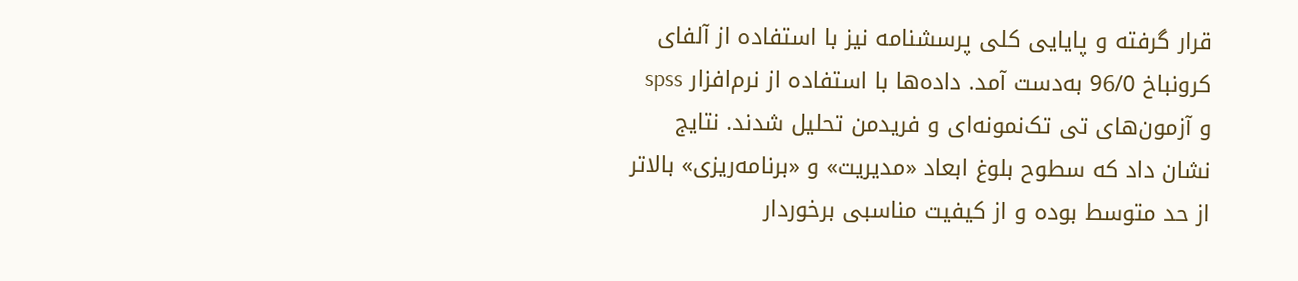قرار گرفته و پایایی کلی پرسشنامه نیز با استفاده از آلفای کرونباخ 96/0 به‌دست آمد. داده‌ها با استفاده از نرم‌افزار spss و آزمون‌های تی تک‌نمونه‌ای و فریدمن تحلیل شدند. نتایج نشان داد که سطوح بلوغ ابعاد «مدیریت» و «برنامه‌ریزی» بالاتر از حد متوسط بوده و از کیفیت مناسبی برخوردار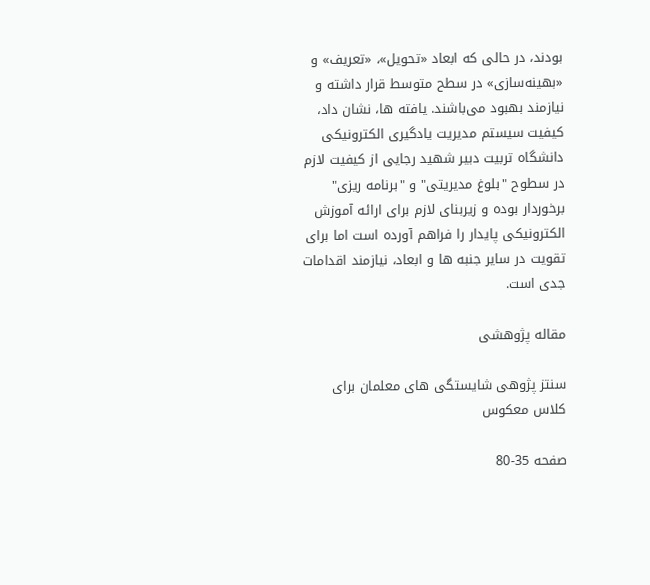بودند، در حالی که ابعاد «تحویل»، «تعریف» و «بهینه‌سازی» در سطح متوسط قرار داشته و نیازمند بهبود می‌باشند. یافته ها، نشان داد، کیفیت سیستم مدیریت یادگیری الکترونیکی دانشگاه تربیت دبیر شهید رجایی از کیفیت لازم در سطوح "بلوغ مدیریتی" و "برنامه ریزی" برخوردار بوده و زیربنای لازم برای ارائه آموزش الکترونیکی پایدار را فراهم آورده است اما برای تقویت در سایر جنبه ها و ابعاد، نیازمند اقدامات جدی است.

مقاله پژوهشی

سنتز پژوهی شایستگی های معلمان برای کلاس معکوس

صفحه 35-80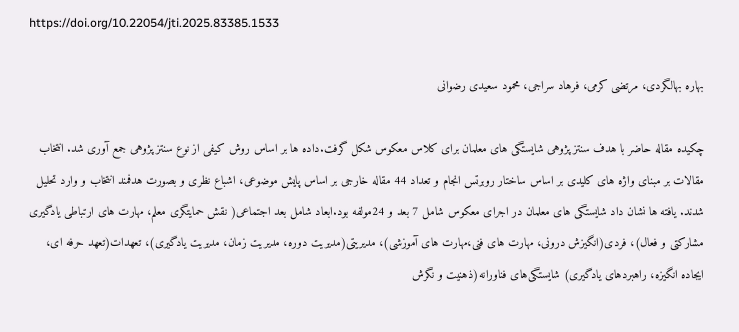https://doi.org/10.22054/jti.2025.83385.1533

بهاره بهالگردی، مرتضی کرمی، فرهاد سراجی، محمود سعیدی رضوانی

چکیده مقاله حاضر با هدف سنتز پژوهی شایستگی های معلمان برای کلاس معکوس شکل گرفت.داده ها بر اساس روش کیفی از نوع سنتز پژوهی جمع آوری شد. انتخاب مقالات بر مبنای واژه های کلیدی بر اساس ساختار روبرتس انجام و تعداد 44 مقاله خارجی بر اساس پایش موضوعی، اشباع نظری و بصورت هدفمند انتخاب و وارد تحلیل شدند. یافته ها نشان داد شایستگی های معلمان در اجرای معکوس شامل 7 بعد و 24مولفه بود.ابعاد شامل بعد اجتماعی( نقش حمایتگری معلم، مهارت های ارتباطی یادگیری مشارکتی و فعال)، فردی(انگیزش درونی، مهارت های فنی،مهارت های آموزشی)، مدیریتی(مدیریت دوره، مدیریت زمان، مدیریت یادگیری)، تعهدات(تعهد حرفه ای، ایجاده انگیزه، راهبردهای یادگیری) شایستگی‌های فناورانه(ذهنیت و نگرش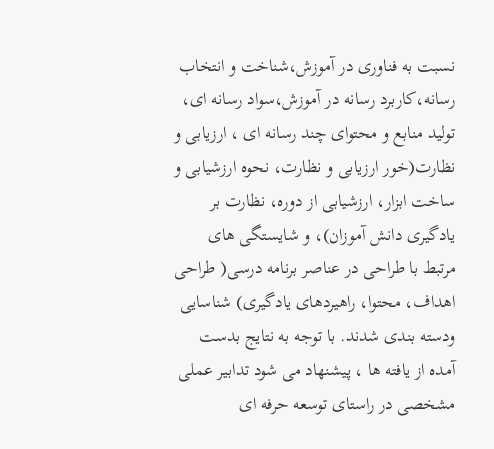نسبت به فناوری در آموزش،شناخت و انتخاب رسانه،کاربرد رسانه در آموزش،سواد رسانه ای، تولید منابع و محتوای چند رسانه ای ، ارزیابی و نظارت(خور ارزیابی و نظارت، نحوه ارزشیابی و ساخت ابزار، ارزشیابی از دوره، نظارت بر یادگیری دانش آموزان)، و شایستگی های مرتبط با طراحی در عناصر برنامه درسی( طراحی اهداف، محتوا، راهیردهای یادگیری) شناسایی ودسته بندی شدند. با توجه به نتایج بدست آمده از یافته ها ، پیشنهاد می شود تدابیر عملی مشخصی در راستای توسعه حرفه ای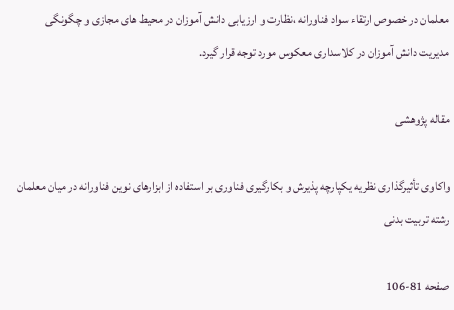معلمان در خصوص ارتقاء سواد فناورانه ،نظارت و ارزیابی دانش آموزان در محیط های مجازی و چگونگی مدیریت دانش آموزان در کلاسداری معکوس مورد توجه قرار گیرد.

مقاله پژوهشی

واکاوی تأثیرگذاری نظریه یکپارچه پذیرش و بکارگیری فناوری بر استفاده از ابزارهای نوین فناورانه در میان معلمان رشته تربیت بدنی

صفحه 81-106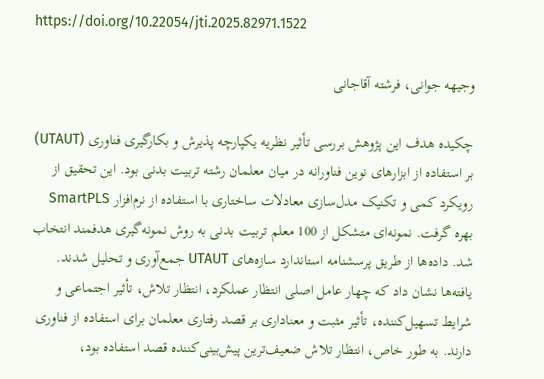https://doi.org/10.22054/jti.2025.82971.1522

وجیهه جوانی، فرشته آقاجانی

چکیده هدف این پژوهش بررسی تأثیر نظریه یکپارچه پذیرش و بکارگیری فناوری (UTAUT) بر استفاده از ابزارهای نوین فناورانه در میان معلمان رشته تربیت بدنی بود. این تحقیق از رویکرد کمی و تکنیک مدل‌سازی معادلات ساختاری با استفاده از نرم‌افزار SmartPLS بهره گرفت. نمونه‌ای متشکل از 100 معلم تربیت بدنی به روش نمونه‌گیری هدفمند انتخاب شد. داده‌ها از طریق پرسشنامه استاندارد سازه‌های UTAUT جمع‌آوری و تحلیل شدند. یافته‌ها نشان داد که چهار عامل اصلی انتظار عملکرد، انتظار تلاش، تأثیر اجتماعی و شرایط تسهیل‌کننده، تأثیر مثبت و معناداری بر قصد رفتاری معلمان برای استفاده از فناوری دارند. به طور خاص، انتظار تلاش ضعیف‌ترین پیش‌بینی‌کننده قصد استفاده بود،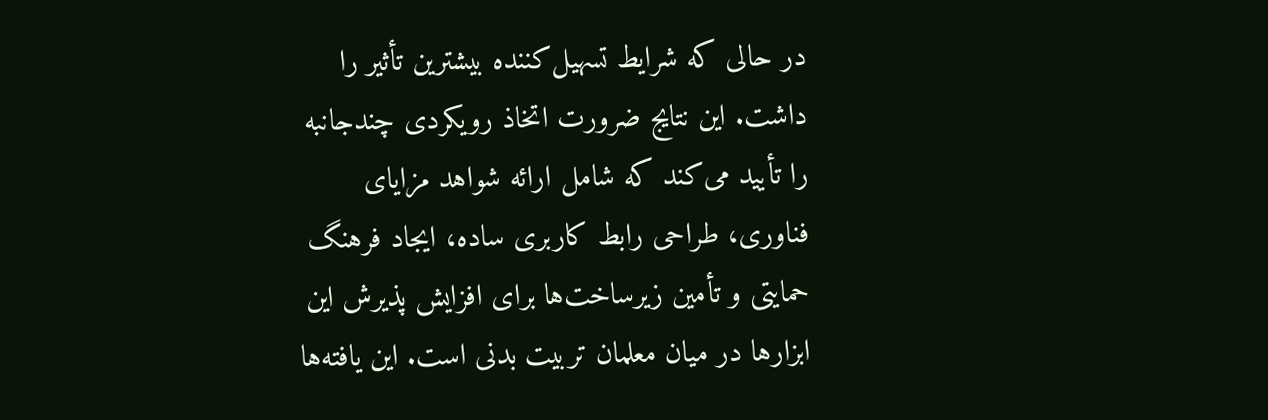در حالی که شرایط تسهیل‌کننده بیشترین تأثیر را داشت. این نتایج ضرورت اتخاذ رویکردی چندجانبه را تأیید می‌کند که شامل ارائه شواهد مزایای فناوری، طراحی رابط کاربری ساده، ایجاد فرهنگ حمایتی و تأمین زیرساخت‌ها برای افزایش پذیرش این ابزارها در میان معلمان تربیت بدنی است. این یافته‌ها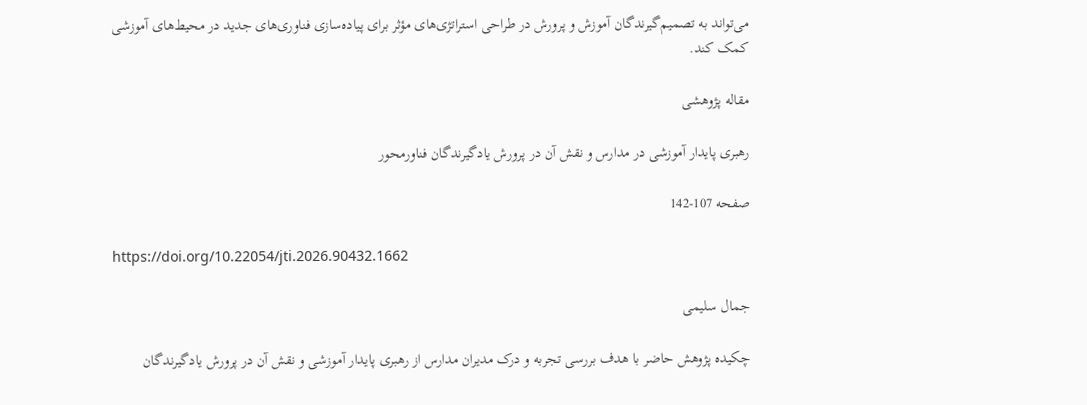می‌تواند به تصمیم‌گیرندگان آموزش و پرورش در طراحی استراتژی‌های مؤثر برای پیاده‌سازی فناوری‌های جدید در محیط‌های آموزشی کمک کند.

مقاله پژوهشی

رهبری پایدار آموزشی در مدارس و نقش آن در پرورش یادگیرندگان فناورمحور

صفحه 107-142

https://doi.org/10.22054/jti.2026.90432.1662

جمال سلیمی

چکیده پژوهش حاضر با هدف بررسی تجربه و درک مدیران مدارس از رهبری پایدار آموزشی و نقش آن در پرورش یادگیرندگان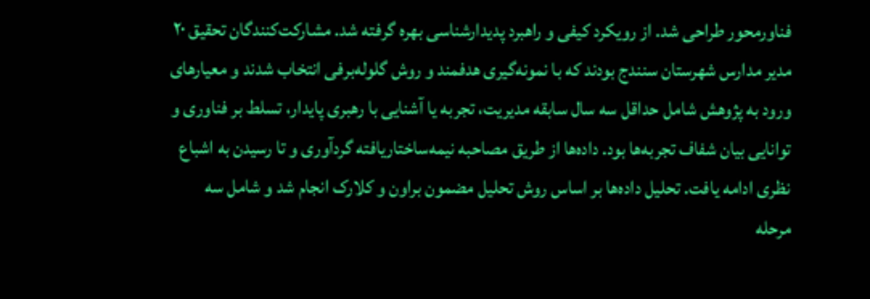فناورمحور طراحی شد. از رویکرد کیفی و راهبرد پدیدارشناسی بهره گرفته شد. مشارکت‌کنندگان تحقیق ۲۰ مدیر مدارس شهرستان سنندج بودند که با نمونه‌گیری هدفمند و روش گلوله‌برفی انتخاب شدند و معیارهای ورود به پژوهش شامل حداقل سه سال سابقه مدیریت، تجربه یا آشنایی با رهبری پایدار، تسلط بر فناوری و توانایی بیان شفاف تجربه‌ها بود. داده‌ها از طریق مصاحبه نیمه‌ساختار‌یافته گردآوری و تا رسیدن به اشباع نظری ادامه یافت. تحلیل داده‌ها بر اساس روش تحلیل مضمون براون و کلارک انجام شد و شامل سه مرحله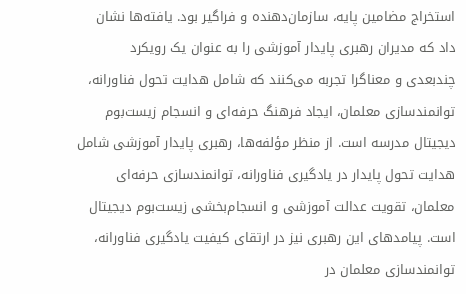استخراج مضامین پایه، سازمان‌دهنده و فراگیر بود. یافته‌ها نشان داد که مدیران رهبری پایدار آموزشی را به عنوان یک رویکرد چندبعدی و معناگرا تجربه می‌کنند که شامل هدایت تحول فناورانه، توانمندسازی معلمان، ایجاد فرهنگ حرفه‌ای و انسجام زیست‌بوم دیجیتال مدرسه است. از منظر مؤلفه‌ها، رهبری پایدار آموزشی شامل هدایت تحول پایدار در یادگیری فناورانه، توانمندسازی حرفه‌ای معلمان، تقویت عدالت آموزشی و انسجام‌بخشی زیست‌بوم دیجیتال است. پیامدهای این رهبری نیز در ارتقای کیفیت یادگیری فناورانه، توانمندسازی معلمان در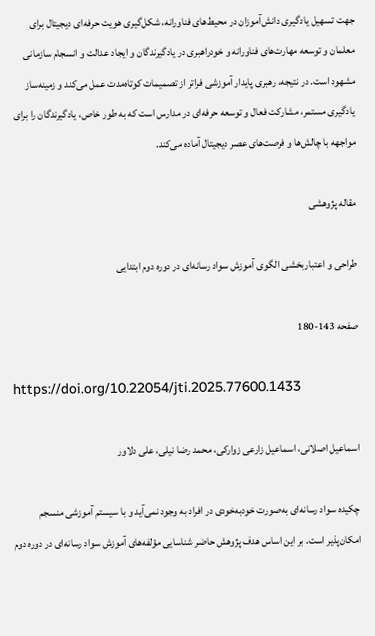جهت تسهیل یادگیری دانش‌آموزان در محیط‌های فناورانه، شکل‌گیری هویت حرفه‌ای دیجیتال برای معلمان و توسعه مهارت‌های فناورانه و خودراهبری در یادگیرندگان و ایجاد عدالت و انسجام سازمانی مشهود است. در نتیجه، رهبری پایدار آموزشی فراتر از تصمیمات کوتاه‌مدت عمل می‌کند و زمینه‌ساز یادگیری مستمر، مشارکت فعال و توسعه حرفه‌ای در مدارس است که به طور خاص، یادگیرندگان را برای مواجهه با چالش‌ها و فرصت‌های عصر دیجیتال آماده می‌کند.

مقاله پژوهشی

طراحی و اعتباربخشی الگوی آموزش سواد رسانه‌ای در دوره دوم ابتدایی

صفحه 143-180

https://doi.org/10.22054/jti.2025.77600.1433

اسماعیل اصلانی، اسماعیل زارعی زوارکی، محمد رضا نیلی، علی دلاور

چکیده سواد رسانه‌ای به‌صورت خودبه‌خودی در افراد به وجود نمی‌آید و با سیستم آموزشی منسجم امکان‌پذیر است. بر این اساس هدف پژوهش حاضر شناسایی مؤلفه‌های آموزش سواد رسانه‌ای در دوره دوم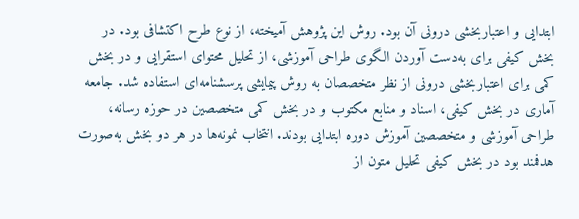ابتدایی و اعتباربخشی درونی آن بود. روش این پژوهش آمیخته، از نوع طرح اکتشافی بود. در بخش کیفی برای به‌دست آوردن الگوی طراحی آموزشی، از تحلیل محتوای استقرایی و در بخش کمی برای اعتباربخشی درونی از نظر متخصصان به روش پیمایشی پرسشنامه‌ای استفاده شد. جامعه آماری در بخش کیفی، اسناد و منابع مکتوب و در بخش کمی متخصصین در حوزه رسانه، طراحی آموزشی و متخصصین آموزش دوره ابتدایی بودند. انتخاب نمونه‌ها در هر دو بخش به‌صورت هدفمند بود در بخش کیفی تحلیل متون از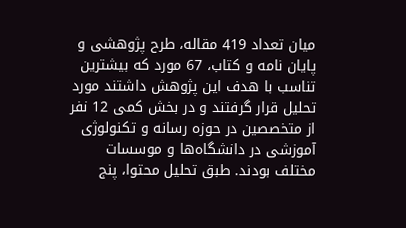میان تعداد 419 مقاله، طرح پژوهشی و پایان نامه و کتاب، 67 مورد که بیشترین تناسب با هدف این پژوهش داشتند مورد تحلیل قرار گرفتند و در بخش کمی 12 نفر از متخصصین در حوزه رسانه و تکنولوژی آموزشی در دانشگاه‌ها و موسسات مختلف بودند. طبق تحلیل محتوا، پنج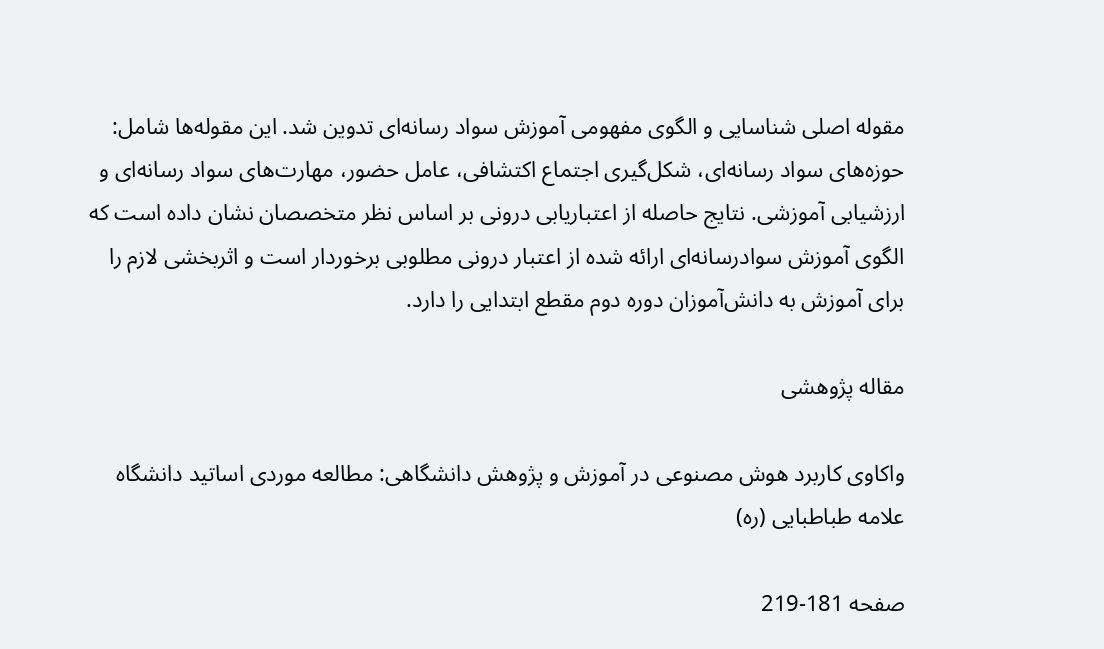مقوله اصلی شناسایی و الگوی مفهومی آموزش سواد رسانه‌ای تدوین شد. این مقوله‌ها شامل: حوزه‌های سواد رسانه‌ای، شکل‌گیری اجتماع اکتشافی، عامل حضور، مهارت‌های سواد رسانه‌ای و ارزشیابی آموزشی. نتایج حاصله از اعتباریابی درونی بر اساس نظر متخصصان نشان داده است که الگوی آموزش سوادرسانه‌ای ارائه شده از اعتبار درونی مطلوبی برخوردار است و اثربخشی لازم را برای آموزش به دانش‌آموزان دوره دوم مقطع ابتدایی را دارد.

مقاله پژوهشی

واکاوی کاربرد هوش مصنوعی در آموزش و پژوهش دانشگاهی: مطالعه موردی اساتید دانشگاه علامه طباطبایی (ره)

صفحه 181-219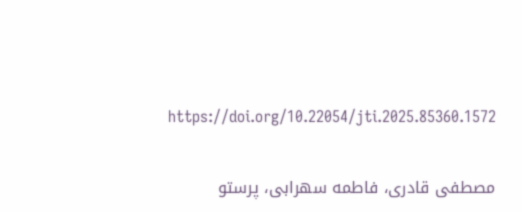https://doi.org/10.22054/jti.2025.85360.1572

مصطفی قادری، فاطمه سهرابی، پرستو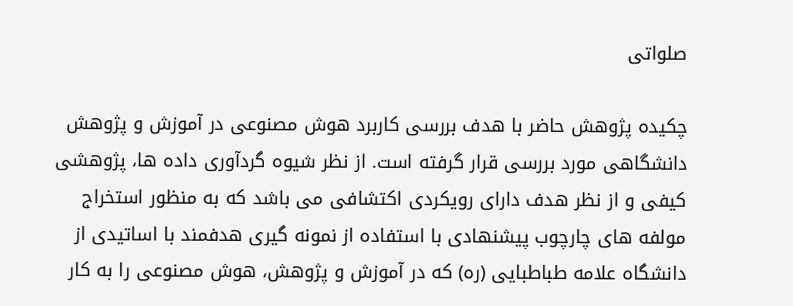صلواتی

چکیده پژوهش حاضر با هدف بررسی کاربرد هوش مصنوعی در آموزش و پژوهش دانشگاهی مورد بررسی قرار گرفته است. از نظر شیوه گردآوری داده ها، پژوهشی کیفی و از نظر هدف دارای رویکردی اکتشافی می باشد که به منظور استخراج مولفه های چارچوب پیشنهادی با استفاده از نمونه گیری هدفمند با اساتیدی از دانشگاه علامه طباطبایی (ره) که در آموزش و پژوهش، هوش مصنوعی را به کار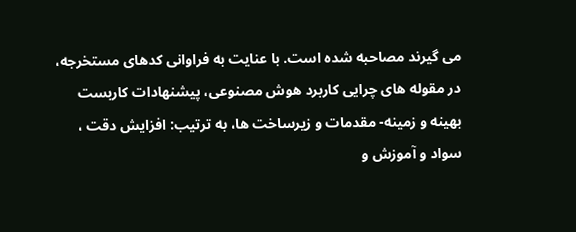می گیرند مصاحبه شده است. با عنایت به فراوانی کدهای مستخرجه، در مقوله های چرایی کاربرد هوش مصنوعی، پیشنهادات کاربست بهینه و زمینه- مقدمات و زیرساخت ها، به ترتیب: افزایش دقت ، سواد و آموزش و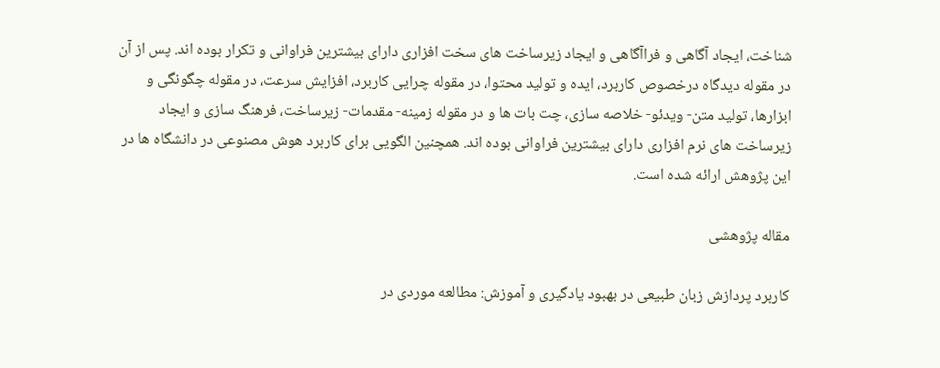شناخت، ایجاد آگاهی و فراآگاهی و ایجاد زیرساخت های سخت افزاری دارای بیشترین فراوانی و تکرار بوده اند. پس از آن در مقوله دیدگاه درخصوص کاربرد، ایده و تولید محتوا، در مقوله چرایی کاربرد، افزایش سرعت، در مقوله چگونگی و ابزارها، تولید متن- ویدئو- خلاصه سازی، چت بات ها و در مقوله زمینه- مقدمات- زیرساخت، فرهنگ سازی و ایجاد زیرساخت های نرم افزاری دارای بیشترین فراوانی بوده اند. همچنین الگویی برای کاربرد هوش مصنوعی در دانشگاه ها در این پژوهش ارائه شده است.

مقاله پژوهشی

کاربرد پردازش زبان طبیعی در بهبود یادگیری و آموزش: مطالعه موردی در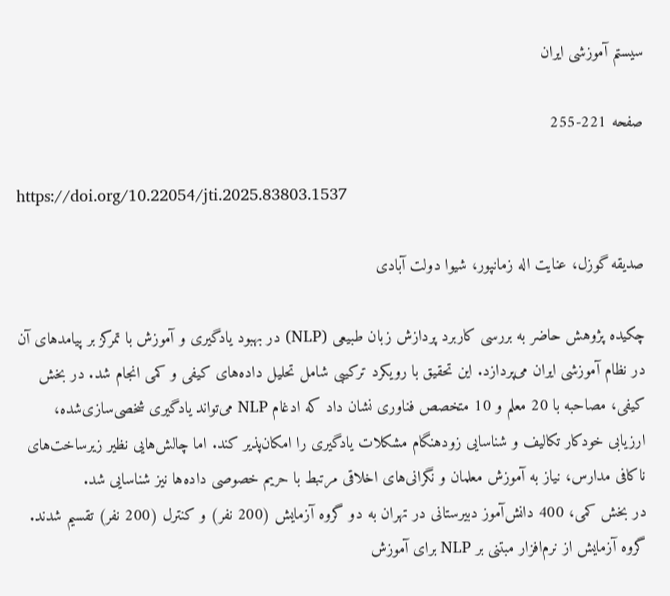سیستم آموزشی ایران

صفحه 221-255

https://doi.org/10.22054/jti.2025.83803.1537

صدیقه گوزل، عنایت اله زمانپور، شیوا دولت آبادی

چکیده پژوهش حاضر به بررسی کاربرد پردازش زبان طبیعی (NLP) در بهبود یادگیری و آموزش با تمرکز بر پیامدهای آن در نظام آموزشی ایران می‌پردازد. این تحقیق با رویکرد ترکیبی شامل تحلیل داده‌های کیفی و کمی انجام شد. در بخش کیفی، مصاحبه با 20 معلم و 10 متخصص فناوری نشان داد که ادغام NLP می‌تواند یادگیری شخصی‌سازی‌شده، ارزیابی خودکار تکالیف و شناسایی زودهنگام مشکلات یادگیری را امکان‌پذیر کند. اما چالش‌هایی نظیر زیرساخت‌های ناکافی مدارس، نیاز به آموزش معلمان و نگرانی‌های اخلاقی مرتبط با حریم خصوصی داده‌ها نیز شناسایی شد.
در بخش کمی، 400 دانش‌آموز دبیرستانی در تهران به دو گروه آزمایش (200 نفر) و کنترل (200 نفر) تقسیم شدند. گروه آزمایش از نرم‌افزار مبتنی بر NLP برای آموزش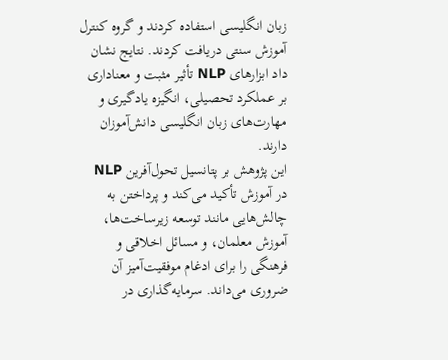زبان انگلیسی استفاده کردند و گروه کنترل آموزش سنتی دریافت کردند. نتایج نشان داد ابزارهای NLP تأثیر مثبت و معناداری بر عملکرد تحصیلی، انگیزه یادگیری و مهارت‌های زبان انگلیسی دانش‌آموزان دارند.
این پژوهش بر پتانسیل تحول‌آفرین NLP در آموزش تأکید می‌کند و پرداختن به چالش‌هایی مانند توسعه زیرساخت‌ها، آموزش معلمان، و مسائل اخلاقی و فرهنگی را برای ادغام موفقیت‌آمیز آن ضروری می‌داند. سرمایه‌گذاری در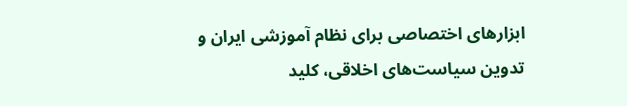ابزارهای اختصاصی برای نظام آموزشی ایران و تدوین سیاست‌های اخلاقی، کلید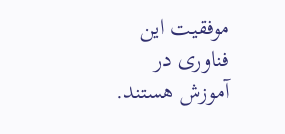موفقیت این فناوری در آموزش هستند.